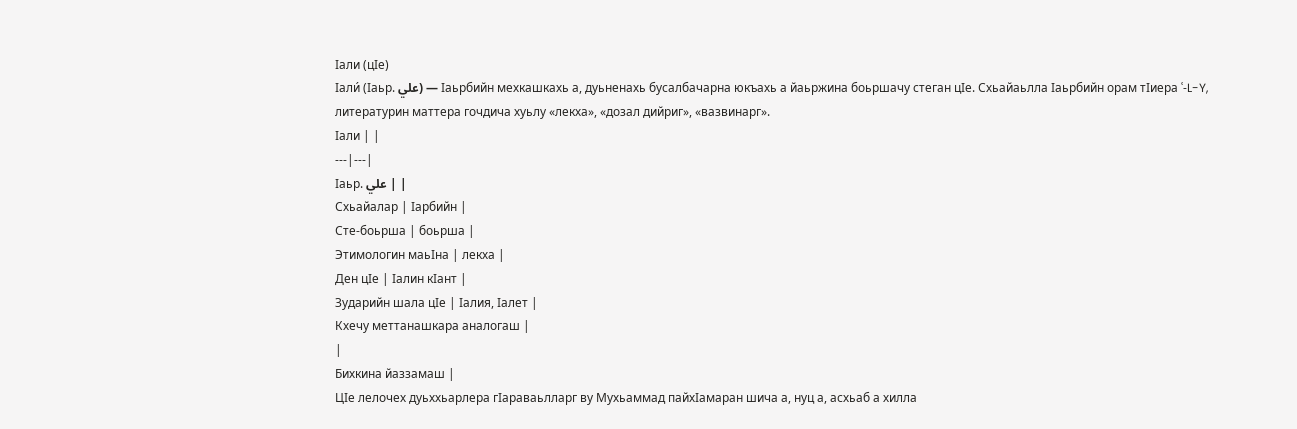Ӏали (цӀе)
Ӏали́ (Ӏаьр. علي) — Ӏаьрбийн мехкашкахь а, дуьненахь бусалбачарна юкъахь а йаьржина боьршачу стеган цӀе. Схьайаьлла Ӏаьрбийн орам тӀиера ʿ-L-Y, литературин маттера гочдича хуьлу «лекха», «дозал дийриг», «вазвинарг».
Ӏали | |
---|---|
Ӏаьр. علي | |
Схьайалар | Ӏарбийн |
Сте-боьрша | боьрша |
Этимологин маьӀна | лекха |
Ден цӀе | Ӏалин кӀант |
Зударийн шала цӀе | Ӏалия, Ӏалет |
Кхечу меттанашкара аналогаш |
|
Бихкина йаззамаш |
ЦӀе лелочех дуьххьарлера гӀараваьлларг ву Мухьаммад пайхӀамаран шича а, нуц а, асхьаб а хилла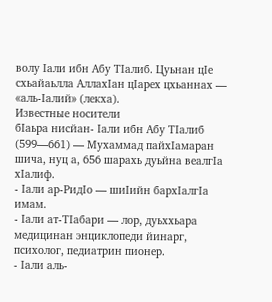волу Ӏали ибн Абу ТӀалиб. Цуьнан цӀе схьайаьлла АллахӀан цӀарех цхьаннах — «аль-Ӏалий» (лекха).
Известные носители
бӀаьра нисйан- Ӏали ибн Абу ТӀалиб (599—661) — Мухаммад пайхӀамаран шича, нуц а, 656 шарахь дуьйна веалгӀа хӀалиф.
- Ӏали ар-РидӀо — шиӀийн бархӀалгӀа имам.
- Ӏали ат-ТӀабари — лор, дуьххьара медицинан энциклопеди йинарг, психолог, педиатрин пионер.
- Ӏали аль-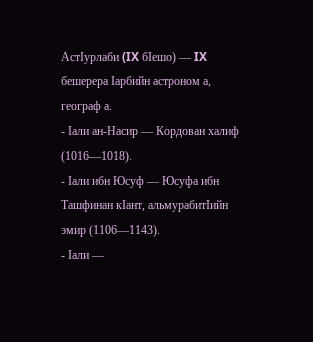АстӀурлаби (IX бӀешо) — IX бешерера Ӏарбийн астроном а, географ а.
- Ӏали ан-Насир — Кордован халиф (1016—1018).
- Ӏали ибн Юсуф — Юсуфа ибн Ташфинан кӀант, альмурабитӀийн эмир (1106—1143).
- Ӏали —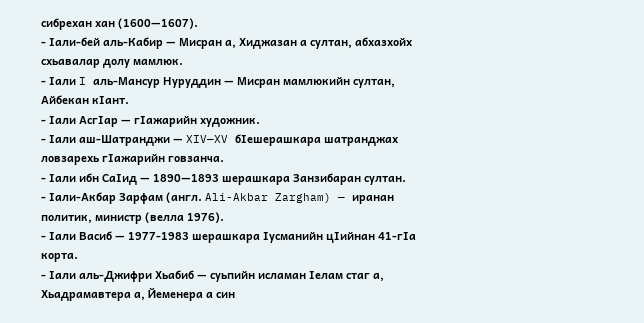сибрехан хан (1600—1607).
- Ӏали-бей аль-Кабир — Мисран а, Хиджазан а султан, абхазхойх схьавалар долу мамлюк.
- Ӏали I аль-Мансур Нуруддин — Мисран мамлюкийн султан, Айбекан кӀант.
- Ӏали АсгӀар — гӀажарийн художник.
- Ӏали аш-Шатранджи — XIV—XV бӀешерашкара шатранджах ловзарехь гӀажарийн говзанча.
- Ӏали ибн СаӀид — 1890—1893 шерашкара Занзибаран султан.
- Ӏали-Акбар Зарфам (англ. Ali-Akbar Zargham) — иранан политик, министр (велла 1976).
- Ӏали Васиб — 1977-1983 шерашкара Ӏусманийн цӀийнан 41-гӀа корта.
- Ӏали аль-Джифри Хьабиб — суьпийн исламан Ӏелам стаг а, Хьадрамавтера а, Йеменера а син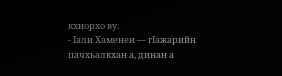кхиорхо ву.
- Ӏали Хаменеи — гӀажарийн пачхьалкхан а, динан а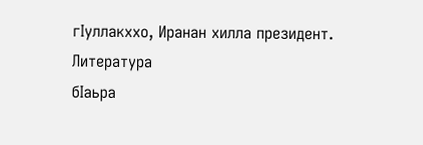гӀуллакххо, Иранан хилла президент.
Литература
бӀаьра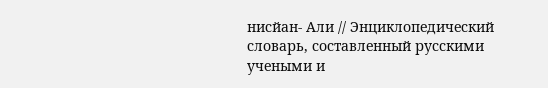нисйан- Али // Энциклопедический словарь, составленный русскими учеными и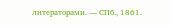литераторами. — СПб., 1861.